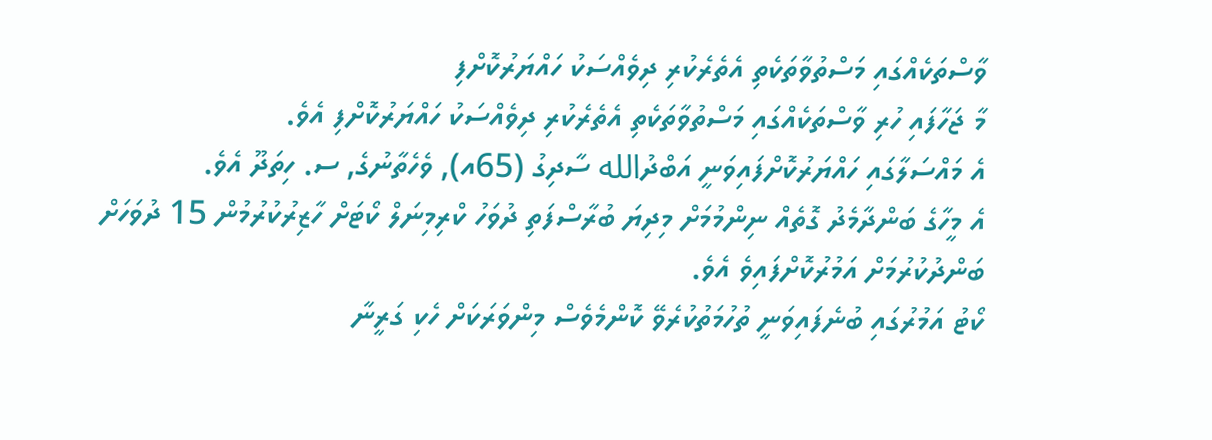ވާސްތަކެއްގައި މަސްތުވާތަކެތި އެތެރެކުރި ދިވެއްސަކު ހައްޔަރުކޮށްފި
މާ ޖަހާފައި ހުރި ވާސްތަކެއްގައި މަސްތުވާތަކެތި އެތެރެކުރި ދިވެއްސަކު ހައްޔަރުކޮށްފި އެވެ.
އެ މައްސަލާގައި ހައްޔަރުކޮށްފައިވަނީ އަބްދުالله ސާދިގު (65އ), ވެހެތާނުގެ, ސ. ހިތަދޫ އެވެ.
އެ މީހާގެ ބަންދާމެދު ގޮތެއް ނިންމުމަށް މިދިޔަ ބުރާސްފަތި ދުވަހު ކްރިމިނަލް ކޯޓަށް ހާޒިރުކުރުމުން 15 ދުވަހަށް ބަންދުކުރުމަށް އަމުރުކޮށްފައިވެ އެވެ.
ކޯޓު އަމުރުގައި ބުނެފައިވަނީ ތުހުމަތުކުރެވޭ ކޮންމެވެސް މިންވަރަކަށް ހެކި ގަރީނާ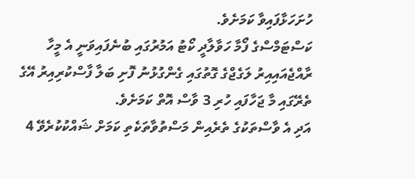ހުށަހަޅާފައިވާ ކަމަށެވެ.
ކަސްޓަމްސްގެ ފޯމާ ހަވާލާދީ ކޯޓު އަމުރުގައި ބުނެފައިވަނީ އެ މީހާ ރާއްޖެއައިއިރު ލަގެޖްގެ ގޮތުގައި ގެންގުޅުނު ފޮށި ބަލާ ފާސްކުރިއިރު އޭގެ ތެރޭގައި މާ ޖަހާފައި ހުރި 3 ވާސް އޮތް ކަމަށެވެ.
އަދި އެ ވާސްތަކުގެ ތެރެއިން މަސްތުވާތަކެތި ކަމަށް ޝައްކުކުރެވޭ 4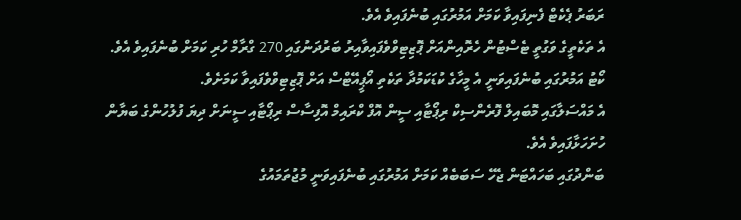ރަބަރު ޕެކެޓް ފެނިފައިވާ ކަމަށް އަމުރުގައި ބުނެފައިވެ އެވެ.
އެ ތަކެތީގެ ވަގުތީ ޓެސްޓުން ހެރޮއިންއަށް ޕޮޒިޓިވްވެފައިވާއިރު ބަރުދަނުގައި 270 ގްރާމް ހުރި ކަމަށް ބުނެފައިވެ އެވެ.
ކޯޓު އަމުރުގައި ބުނެފައިވަނީ އެ މީހާގެ ކުޑަކަމުދާ ތަކެތި އޯޕީއޭޓްސް އަށް ޕޮޒިޓިވްވެފައިވާ ކަމަށެވެ.
އެ މައްސަލާގައި މޮބައިލް ފޮރެންސިކް ރިޕޯޓާއި ސީން އޮފް ކްރައިމް އޮފިސާސް ރިޕޯޓާއި ސީނަށް ދިޔަ ފުލުހުންގެ ބަޔާން ހުށަހަޅާފައިވެ އެވެ.
ބަންދުގައި ބަހައްޓަން ޖެހޭ ސަބަބެއް ކަމަށް އަމުރުގައި ބުނެފައިވަނީ މުޖުތަމައުގެ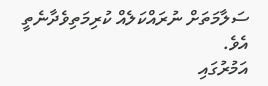ސަލާމަތަށް ނުރައްކަލެއް ކުރިމަތިވެދާނެތީ އެވެ.
އަމުރުގައި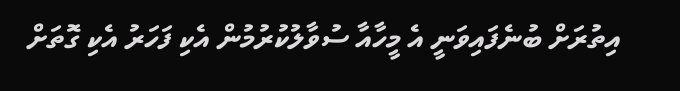އިތުރަށް ބުނެފައިވަނީ އެ މީހާއާ ސުވާލުކުރުމުން އެކި ފަހަރު އެކި ގޮތަށް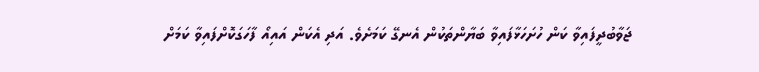ޖަވާބުދީފައިވާ ކަން ހުށަހަޅާފައިވާ ބަޔާންތަކުން އެނގޭ ކަމަށެވެ. އަދި އެކަން އައިއޯ ފާހަގަކޮށްފައިވާ ކަމަށް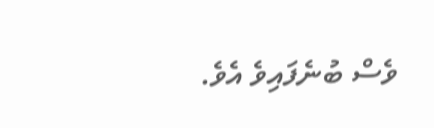ވެސް ބުނެފައިވެ އެވެ.